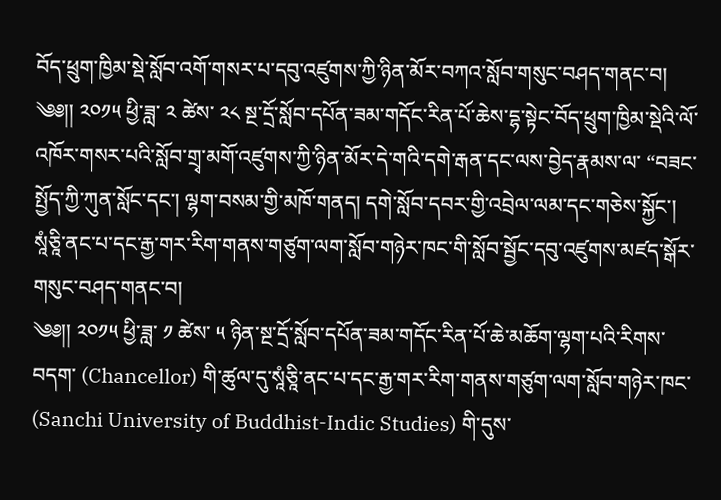བོད་ཕྲུག་ཁྱིམ་སྡེ་སློབ་འགོ་གསར་པ་དབུ་འཛུགས་ཀྱི་ཉིན་མོར་བཀའ་སློབ་གསུང་བཤད་གནང་བ།
༄༅།། ༢༠༡༥ ཕྱི་ཟླ་ ༢ ཚེས་ ༢༨ སྔ་དྲོ་སློབ་དཔོན་ཟམ་གདོང་རིན་པོ་ཆེས་དྷ་སྟེང་བོད་ཕྲུག་ཁྱིམ་སྡེའི་ལོ་འཁོར་གསར་པའི་སློབ་གྲྭ་མགོ་འཛུགས་ཀྱི་ཉིན་མོར་དེ་གའི་དགེ་རྒན་དང་ལས་བྱེད་རྣམས་ལ་ “བཟང་སྤྱོད་ཀྱི་ཀུན་སློང་དང་། ལྷག་བསམ་གྱི་མཁོ་གནད། དགེ་སློབ་དབར་གྱི་འབྲེལ་ལམ་དང་གཅེས་སྐྱོང་།
སཱཾཅཱི་ནང་པ་དང་རྒྱ་གར་རིག་གནས་གཙུག་ལག་སློབ་གཉེར་ཁང་གི་སློབ་སྦྱོང་དབུ་འཛུགས་མཛད་སྒོར་གསུང་བཤད་གནང་བ།
༄༅།། ༢༠༡༥ ཕྱི་ཟླ་ ༡ ཚེས་ ༥ ཉིན་སྔ་དྲོ་སློབ་དཔོན་ཟམ་གདོང་རིན་པོ་ཆེ་མཆོག་ལྷག་པའི་རིགས་བདག་ (Chancellor) གི་ཚུལ་དུ་སཱཾཅཱི་ནང་པ་དང་རྒྱ་གར་རིག་གནས་གཙུག་ལག་སློབ་གཉེར་ཁང་ (Sanchi University of Buddhist-Indic Studies) གི་དུས་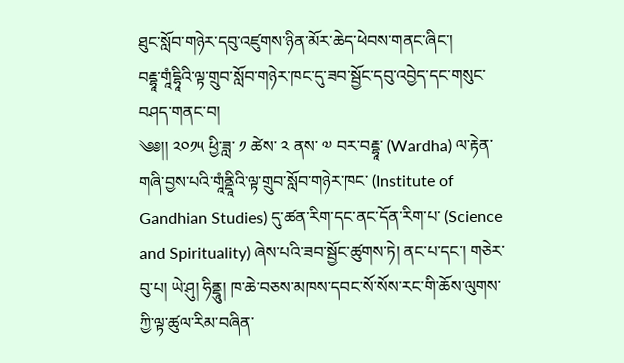ཐུང་སློབ་གཉེར་དབུ་འཛུགས་ཉིན་མོར་ཆེད་ཕེབས་གནང་ཞིང་།
བརྡྷཱ་གཱཾདྷཱིའི་ལྟ་གྲུབ་སློབ་གཉེར་ཁང་དུ་ཟབ་སྦྱོང་དབུ་འབྱེད་དང་གསུང་བཤད་གནང་བ།
༄༅།། ༢༠༡༥ ཕྱི་ཟླ་ ༡ ཚེས་ ༢ ནས་ ༧ བར་བརྡྷཱ་ (Wardha) ལ་རྟེན་གཞི་བྱས་པའི་གཱཾནྡཱིའི་ལྟ་གྲུབ་སློབ་གཉེར་ཁང་ (Institute of Gandhian Studies) དུ་ཚན་རིག་དང་ནང་དོན་རིག་པ་ (Science and Spirituality) ཞེས་པའི་ཟབ་སྦྱོང་ཚུགས་ཏེ། ནང་པ་དང་། གཅེར་བུ་པ། ཡེ་ཤུ། ཧིནྡཱུ། ཁ་ཆེ་བཅས་མཁས་དབང་སོ་སོས་རང་གི་ཆོས་ལུགས་ཀྱི་ལྟ་ཚུལ་རིམ་བཞིན་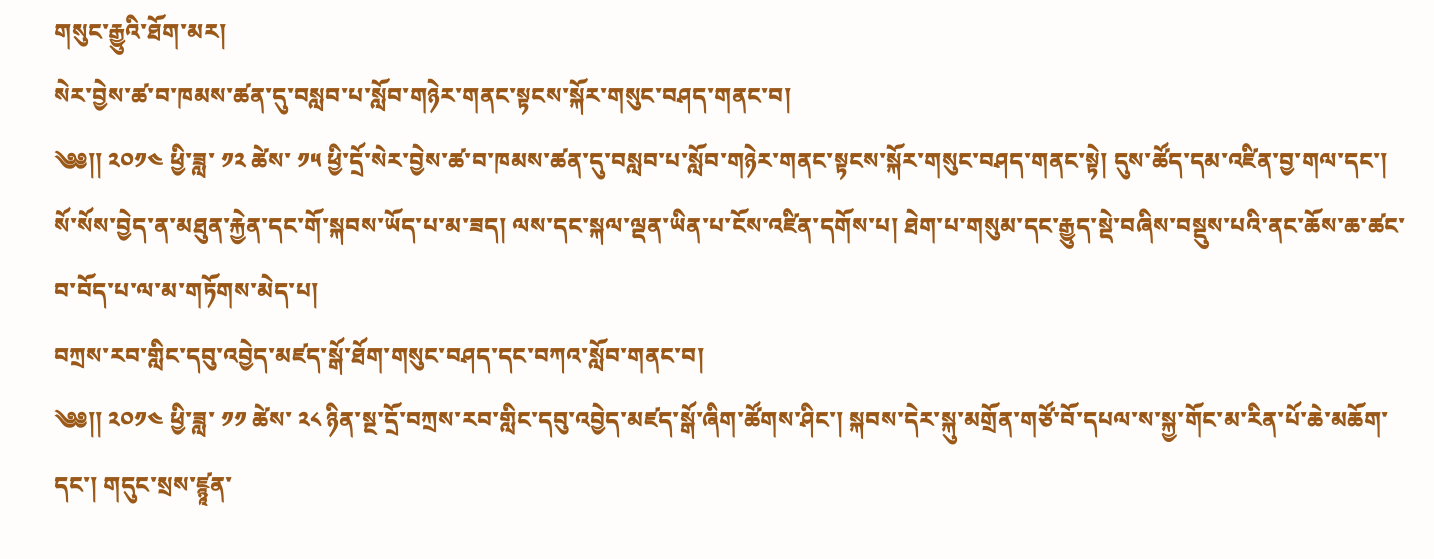གསུང་རྒྱུའི་ཐོག་མར།
སེར་བྱེས་ཚ་བ་ཁམས་ཚན་དུ་བསླབ་པ་སློབ་གཉེར་གནང་སྟངས་སྐོར་གསུང་བཤད་གནང་བ།
༄༅།། ༢༠༡༤ ཕྱི་ཟླ་ ༡༢ ཚེས་ ༡༥ ཕྱི་དྲོ་སེར་བྱེས་ཚ་བ་ཁམས་ཚན་དུ་བསླབ་པ་སློབ་གཉེར་གནང་སྟངས་སྐོར་གསུང་བཤད་གནང་སྟེ། དུས་ཚོད་དམ་འཛིན་བྱ་གལ་དང་། སོ་སོས་བྱེད་ན་མཐུན་རྐྱེན་དང་གོ་སྐབས་ཡོད་པ་མ་ཟད། ལས་དང་སྐལ་ལྡན་ཡིན་པ་ངོས་འཛིན་དགོས་པ། ཐེག་པ་གསུམ་དང་རྒྱུད་སྡེ་བཞིས་བསྡུས་པའི་ནང་ཆོས་ཆ་ཚང་བ་བོད་པ་ལ་མ་གཏོགས་མེད་པ།
བཀྲས་རབ་གླིང་དབུ་འབྱེད་མཛད་སྒོ་ཐོག་གསུང་བཤད་དང་བཀའ་སློབ་གནང་བ།
༄༅།། ༢༠༡༤ ཕྱི་ཟླ་ ༡༡ ཚེས་ ༢༨ ཉིན་སྔ་དྲོ་བཀྲས་རབ་གླིང་དབུ་འབྱེད་མཛད་སྒོ་ཞིག་ཚོགས་ཤིང་། སྐབས་དེར་སྐུ་མགྲོན་གཙོ་བོ་དཔལ་ས་སྐྱ་གོང་མ་རིན་པོ་ཆེ་མཆོག་དང་། གདུང་སྲས་ཛྙཱན་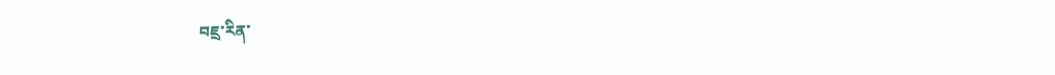བཇྲ་རིན་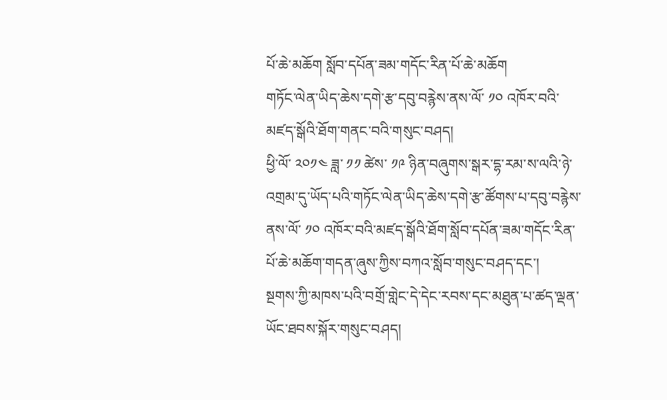པོ་ཆེ་མཆོག སློབ་དཔོན་ཟམ་གདོང་རིན་པོ་ཆེ་མཆོག
གཏོང་ལེན་ཡིད་ཆེས་དགེ་རྩ་དབུ་བརྙེས་ནས་ལོ་ ༡༠ འཁོར་བའི་མཛད་སྒོའི་ཐོག་གནང་བའི་གསུང་བཤད།
ཕྱི་ལོ་ ༢༠༡༤ ཟླ་ ༡༡ ཚེས་ ༡༩ ཉིན་བཞུགས་སྒར་དྷ་རམ་ས་ལའི་ཉེ་འགྲམ་དུ་ཡོད་པའི་གཏོང་ལེན་ཡིད་ཆེས་དགེ་རྩ་ཚོགས་པ་དབུ་བརྙེས་ནས་ལོ་ ༡༠ འཁོར་བའི་མཛད་སྒོའི་ཐོག་སློབ་དཔོན་ཟམ་གདོང་རིན་པོ་ཆེ་མཆོག་གདན་ཞུས་ཀྱིས་བཀའ་སློབ་གསུང་བཤད་དང་།
སྔགས་ཀྱི་མཁས་པའི་བགྲོ་གླེང་དེ་དེང་རབས་དང་མཐུན་པ་ཚད་ལྡན་ཡོང་ཐབས་སྐོར་གསུང་བཤད།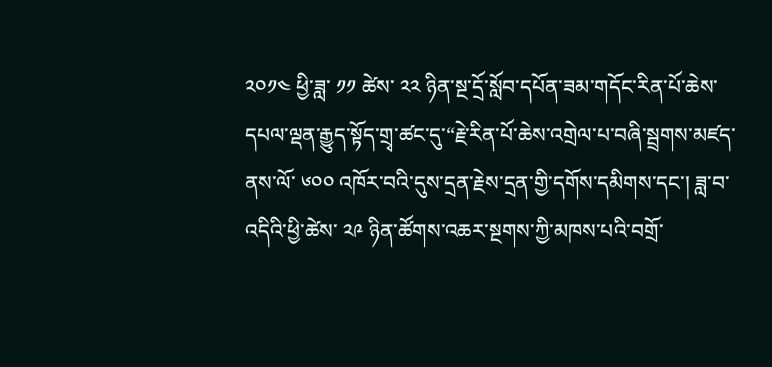༢༠༡༤ ཕྱི་ཟླ་ ༡༡ ཚེས་ ༢༢ ཉིན་སྔ་དྲོ་སློབ་དཔོན་ཟམ་གདོང་རིན་པོ་ཆེས་དཔལ་ལྡན་རྒྱུད་སྟོད་གྲྭ་ཚང་དུ་“རྗེ་རིན་པོ་ཆེས་འགྲེལ་པ་བཞི་སྦྲགས་མཛད་ནས་ལོ་ ༦༠༠ འཁོར་བའི་དུས་དྲན་རྗེས་དྲན་གྱི་དགོས་དམིགས་དང་། ཟླ་བ་འདིའི་ཕྱི་ཚེས་ ༢༩ ཉིན་ཚོགས་འཆར་སྔགས་ཀྱི་མཁས་པའི་བགྲོ་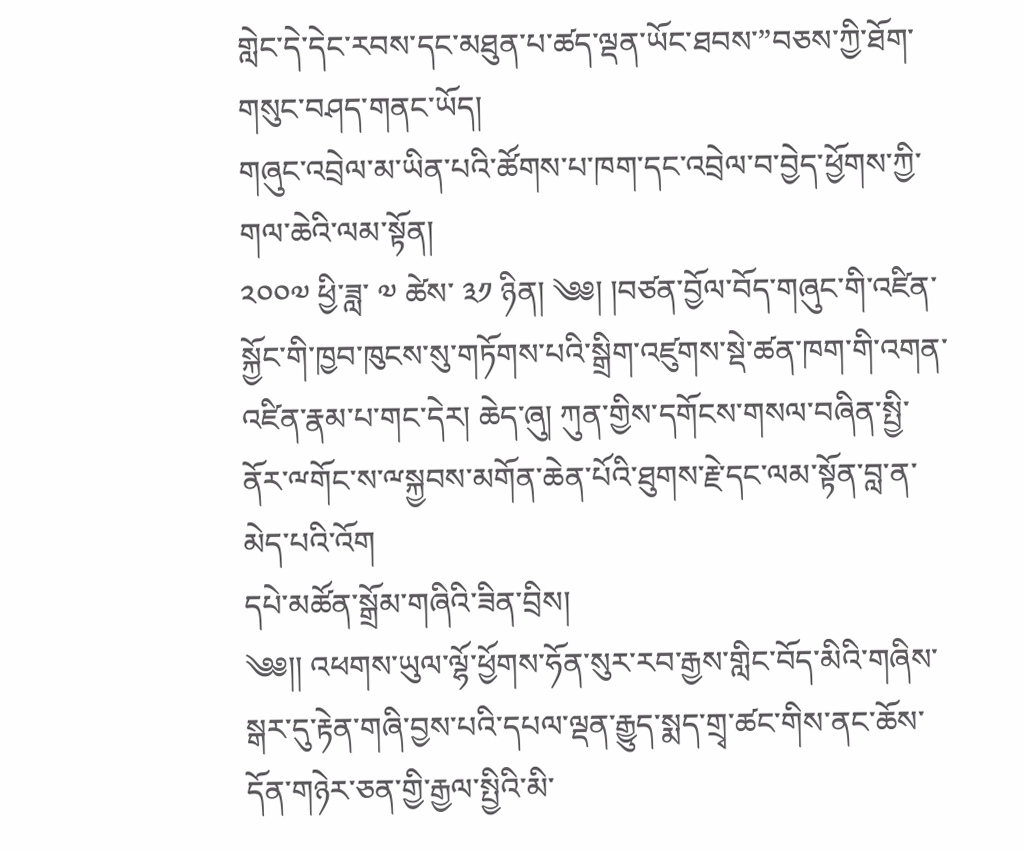གླེང་དེ་དེང་རབས་དང་མཐུན་པ་ཚད་ལྡན་ཡོང་ཐབས་”བཅས་ཀྱི་ཐོག་གསུང་བཤད་གནང་ཡོད།
གཞུང་འབྲེལ་མ་ཡིན་པའི་ཚོགས་པ་ཁག་དང་འབྲེལ་བ་བྱེད་ཕྱོགས་ཀྱི་གལ་ཆེའི་ལམ་སྟོན།
༢༠༠༧ ཕྱི་ཟླ་ ༧ ཚེས་ ༣༡ ཉིན། ༄༅། །བཙན་བྱོལ་བོད་གཞུང་གི་འཛིན་སྐྱོང་གི་ཁྱབ་ཁུངས་སུ་གཏོགས་པའི་སྒྲིག་འཛུགས་སྡེ་ཚན་ཁག་གི་འགན་འཛིན་རྣམ་པ་གང་དེར། ཆེད་ཞུ། ཀུན་གྱིས་དགོངས་གསལ་བཞིན་སྤྱི་ནོར་ྋགོང་ས་ྋསྐྱབས་མགོན་ཆེན་པོའི་ཐུགས་རྗེ་དང་ལམ་སྟོན་བླ་ན་མེད་པའི་འོག
དཔེ་མཚོན་སྒྲོམ་གཞིའི་ཟིན་བྲིས།
༄༅།། འཕགས་ཡུལ་ལྷོ་ཕྱོགས་ཧོན་སུར་རབ་རྒྱས་གླིང་བོད་མིའི་གཞིས་སྒར་དུ་རྟེན་གཞི་བྱས་པའི་དཔལ་ལྡན་རྒྱུད་སྨད་གྲྭ་ཚང་གིས་ནང་ཆོས་དོན་གཉེར་ཅན་གྱི་རྒྱལ་སྤྱིའི་མི་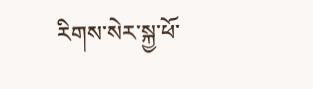རིགས་སེར་སྐྱ་ཕོ་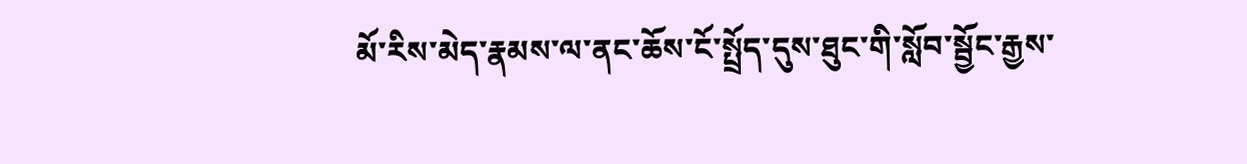མོ་རིས་མེད་རྣམས་ལ་ནང་ཆོས་ངོ་སྤྲོད་དུས་ཐུང་གི་སློབ་སྦྱོང་རྒྱས་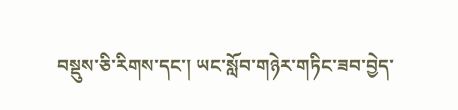བསྡུས་ཅི་རིགས་དང་། ཡང་སློབ་གཉེར་གཏིང་ཟབ་བྱེད་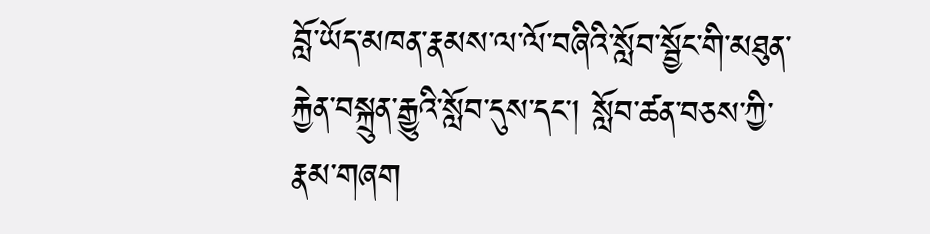བློ་ཡོད་མཁན་རྣམས་ལ་ལོ་བཞིའི་སློབ་སྦྱོང་གི་མཐུན་རྐྱེན་བསྐྲུན་རྒྱུའི་སློབ་དུས་དང་། སློབ་ཚན་བཅས་ཀྱི་རྣམ་གཞག